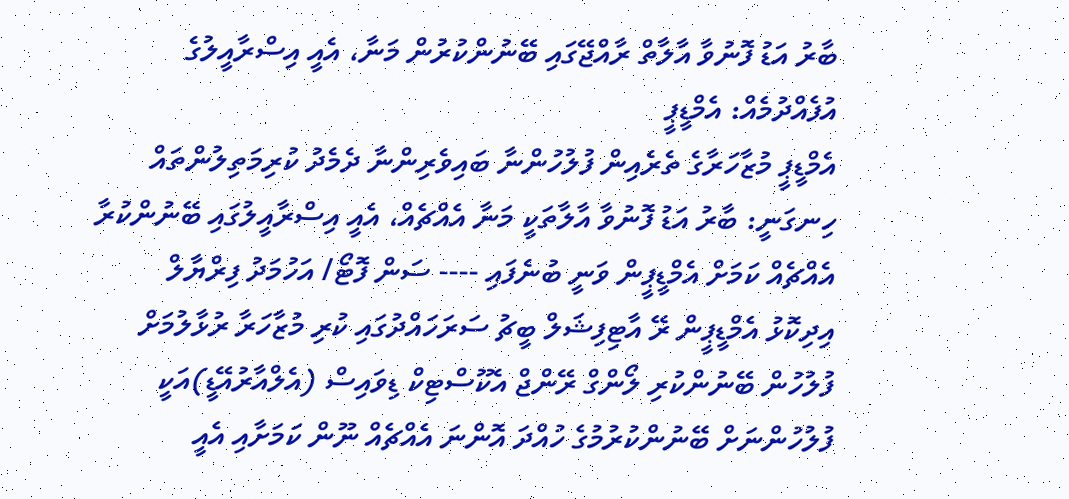ބާރު އަޑު ފޮނުވާ އާލާތް ރާއްޖޭގައި ބޭނުންކުރުން މަނާ، އެއީ އިސްރާއީލުގެ އުފެއްދުމެއް: އެމްޑީޕީ
އެމްޑީޕީ މުޒާހަރާގެ ތެރެއިން ފުލުހުންނާ ބައިވެރިންނާ ދެމެދު ކުރިމަތިލުންތައް ހިނގަނީ: ބާރު އަޑު ފޮނުވާ އާލާތަކީ މަނާ އެއްޗެއް، އެއީ އިސްރާއީލުގައި ބޭނުންކުރާ އެއްޗެއް ކަމަށް އެމްޑީޕީން ވަނީ ބުނެފައި ---- ސަން ފޮޓޯ/ އަހުމަދު ފިރްޔާލް
އިދިކޮޅު އެމްޑީޕީން ރޭ އާޓިފިޝަލް ބީޗު ސަރަހައްދުގައި ކުރި މުޒާހަރާ ރުޅާލުމަށް ފުލުހުން ބޭނުންކުރި ލޯންގް ރޭންޖް އެކޫސްޓިކް ޑިވައިސް (އެލްއާރުއޭޑީ)އަކީ ފުލުހުންނަށް ބޭނުންކުރުމުގެ ހުއްދަ އޮންނަ އެއްޗެއް ނޫން ކަމަށާއި އެއީ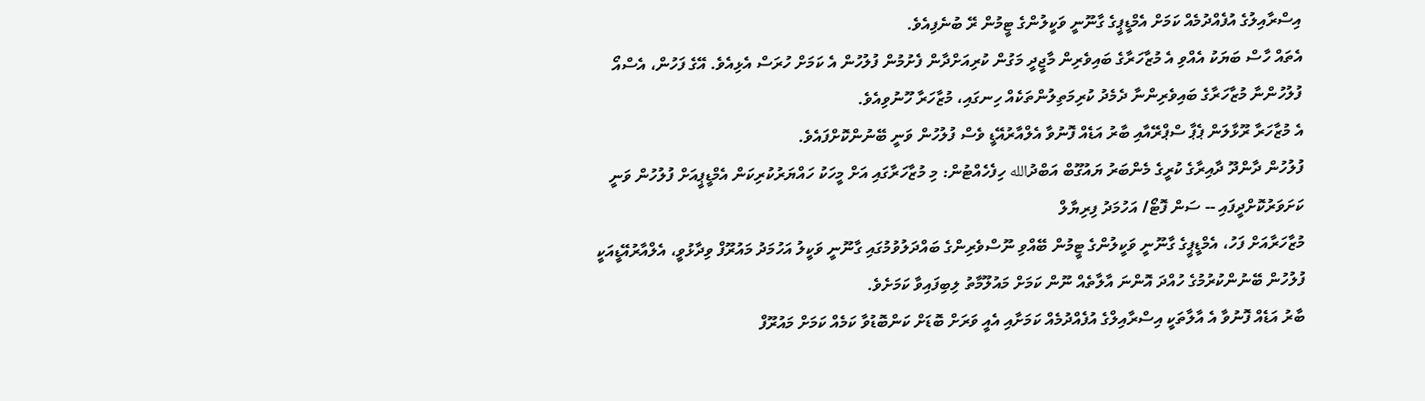އިސްރާއިލުގެ އުފެއްދުމެއް ކަމަށް އެމްޑީޕީގެ ގާނޫނީ ވަކީލުންގެ ޓީމުން ރޭ ބުނެފިއެވެ.
އެތައް ހާސް ބަޔަކު އެއްވި އެ މުޒާހަރާގެ ބައިވެރިން މާޖީދީ މަގުން ކުރިއަށްދާން ފެށުމުން ފުލުހުން އެ ކަމަށް ހުރަސް އެޅިއެވެ. އޭގެ ފަހުން، އެސްއޯ ފުލުހުންނާ މުޒާހަރާގެ ބައިވެރިންނާ ދެމެދު ކުރިމަތިލުންތަކެއް ހިނގައި، މުޒާހަރާ ހޫނުވިއެވެ.
އެ މުޒާހަރާ ރޫޅާލަން ޕެޕާ ސްޕްރޭއާއި ބާރު އަޑެއް ފޮނުވާ އެލްއާރުއޭޑީ ވެސް ފުލުހުން ވަނީ ބޭނުންކޮށްފައެވެ.
ފުލުހުން ދާންދޫ ދާއިރާގެ ކުރީގެ މެންބަރު ޔައުގޫބް އަބްދުالله ހިފެހެއްޓުން: މި މުޒާހަރާގައި އަށް މީހަކު ހައްޔަރުކުރިކަން އެމްޑީޕީއަށް ފުލުހުން ވަނީ ކަށަވަރުކޮށްދީފައި -- ސަން ފޮޓޯ/ އަހުމަދު ފިރިޔާލް
މުޒާހަރާއަށް ފަހު، އެމްޑީޕީގެ ގާނޫނީ ވަކީލުންގެ ޓީމުން ބޭއްވި ނޫސްވެރިންގެ ބައްދަލުވުމުގައި ގާނޫނީ ވަކީލު އަހުމަދު މައުރޫފް ވިދާޅުވީ، އެލްއާރުއޭޑީއަކީ ފުލުހުން ބޭނުންކުރުމުގެ ހުއްދަ އޮންނަ އާލާތެއް ނޫން ކަމަށް މައުލޫމާތު ލިބިފައިވާ ކަމަށެވެ.
ބާރު އަޑެއް ފޮނުވާ އެ އާލާތަކީ އިސްރާއިލްގެ އުފެއްދުމެއް ކަމަށާއި އެއީ ވަރަށް ބޮޑަށް ކަންބޮޑުވާ ކަމެއް ކަމަށް މައުރޫފް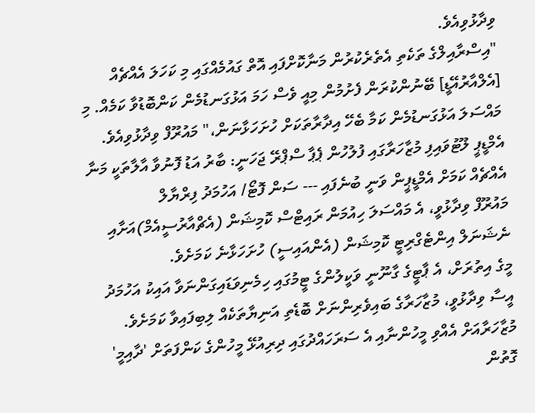ވިދާޅުވިއެވެ.
"އިސްރާއިލްގެ ތަކެތި އެތެރެކުރުން މަނާކޮށްފައި އޮތް ގައުމެއްގައި މި ކަހަލަ އެއްޗެއް [އެލްއާރުއޭޑީ] ބޭނުންކުރަން ފެށުމުން މިއީ ވެސް ހަމަ އަޅުގަނޑުމެން ކަންބޮޑުވާ ކަމެއް. މި މައްސަލަ އަޅުގަނޑުމެން ކަމާ ބެހޭ އިދާރާތަކަށް ހުށަހަޅާނަން،" މައުރޫފް ވިދާޅުވިއެވެ.
އެމްޑީޕީ ލޫޓުވައިފި މުޒާހަރާގައި ފުލުހުން ޕެޕާ ސްޕްރޭ ޖަހަނީ: ބާރު އަޑު ފޮނުވާ އާލާތަކީ މަނާ އެއްޗެއް ކަމަށް އެމްޑީޕީން ވަނީ ބުނެފައި --- ސަން ފޮޓޯ/ އަހުމަދު ފިރްޔާލް
މައުރޫފް ވިދާޅުވީ، އެ މައްސަލަ ހިއުމަން ރައިޓްސް ކޮމިޝަން (އެޗްއާރުސީއެމް)އަށާއި ނެޝަނަލް އިންޓެގްރިޓީ ކޮމިޝަން (އެންއައިސީ) ހުށަހަޅާނެ ކަމަށެވެ.
މީގެ އިތުރަށް، އެ ޕާޓީގެ ގާނޫނީ ވަކީލުންގެ ޓީމުގައި ހިމެނިވަޑައިގަންނަވާ އައިކު އަހުމަދު އީސާ ވިދާޅުވީ، މުޒާހަރާގެ ބައިވެރިންނަށް ބޮޑެތި އަނިޔާތަކެއް ލިބިފައިވާ ކަމަށެވެ. މުޒާހަރާއަށް އެއްވި މީހުންނާއި އެ ސަރަހައްދުގައި ދިރިއުޅޭ މީހުންގެ ކަންފަތަށް 'ދާއިމީ' ގޮތުން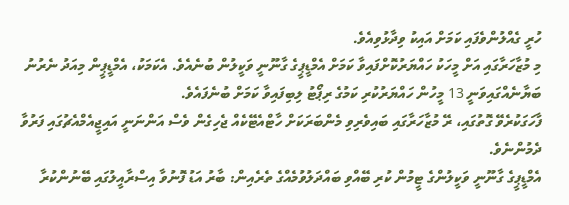ހުރީ ގެއްލުންވެފައި ކަމަށް އައިކު ވިދާޅުވިއެވެ.
މި މުޒާހަރާގައި އަށް މީހަކު ހައްޔަރުކޮށްފައިވާ ކަމަށް އެމްޑީޕީގެ ގާނޫނީ ވަކީލުން ބުނެއެވެ. އެކަމަކު، އެމްޑީޕީން މިއަދު ނެރުނު ބަޔާނެއްގައިވަނީ 13 މީހުން ހައްޔަރުކުރި ކަމުގެ ރިޕޯޓު ލިބިފައިވާ ކަމަށް ބުނެފައެވެ.
ފާހަގަކުރެވޭ ގޮތުގައި، ރޭ މުޒާހަރާގައި ބައިވެރިވި މެންބަރަކަށް ހާޓްއެޓޭކެއް ޖެހިގެން ވެސް އަންނަނީ އައިޖީއެމްއެޗުގައި ފަރުވާ ދެމުންނެވެ.
އެމްޑީޕީގެ ގާނޫނީ ވަކީލުންގެ ޓީމުން ކުރި ބޭއްވި ބައްދަލުވުމެއްގެ ތެރެއިން: ބާރު އަޑު ފޮނުވާ އިސްރާއީލުގައި ބޭނުންކުރާ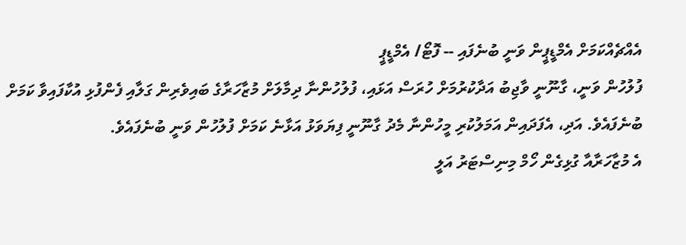އެއްޗެއްކަމަށް އެމްޑީޕީން ވަނީ ބުނެފައި -- ފޮޓޯ/ އެމްޑީޕީ
ފުލުހުން ވަނީ، ގާނޫނީ ވާޖިބު އަދާކުރުމަށް ހުރަސް އަޅައި، ފުލުހުންނާ ދިމާލަށް މުޒާހަރާގެ ބައިވެރިން ގަލާއި ފެންފުޅި އުކާފައިވާ ކަމަށް ބުނެފައެވެ. އަދި، އެފަދައިން އަމަލުކުރި މީހުންނާ މެދު ގާނޫނީ ފިޔަވަޅު އަޅާނެ ކަމަށް ފުލުހުން ވަނީ ބުނެފައެވެ.
އެ މުޒާހަރާއާ ގުޅިގެން ހޯމް މިނިސްޓަރު އަލީ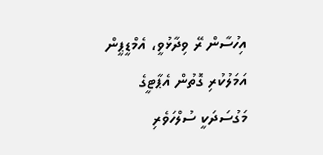އިހުސާން ރޭ ވިދާޅުވީ، އެމްޑީޕީން އަމަލުކުރި ގޮތުން އެޕާޓީގެ މަގުސަދަކީ ސުލްހަވެރި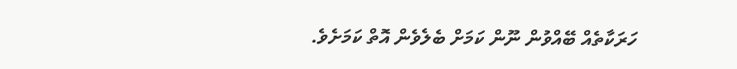ހަރަކާތެއް ބޭއްވުން ނޫން ކަމަށް ބެލެވެން އޮތް ކަމަށެވެ.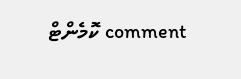comment ކޮމެންޓް